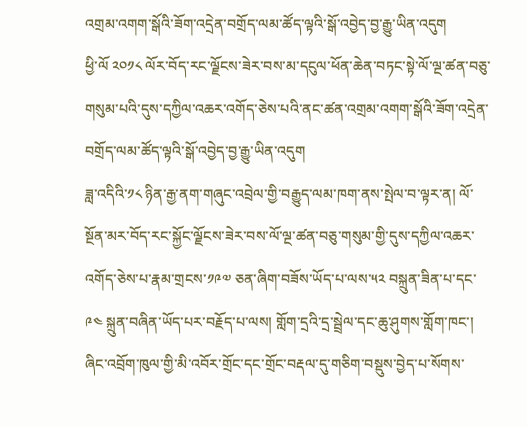འགྲམ་འགག་སྒོའི་ཟོག་འདྲེན་བགྲོད་ལམ་ཚོད་ལྟའི་སྒོ་འབྱེད་བྱ་རྒྱུ་ཡིན་འདུག
ཕྱི་ལོ ༢༠༡༨ ལོར་བོད་རང་ལྗོངས་ཟེར་བས་མ་དངུལ་ཕོན་ཆེན་བཏང་སྟེ་ལོ་ལྔ་ཚན་བཅུ་གསུམ་པའི་དུས་དཀྱིལ་འཆར་འགོད་ཅེས་པའི་ནང་ཚན་འགྲམ་འགག་སྒོའི་ཟོག་འདྲེན་བགྲོད་ལམ་ཚོད་ལྟའི་སྒོ་འབྱེད་བྱ་རྒྱུ་ཡིན་འདུག
ཟླ་འདིའི་༡༨ ཉིན་རྒྱ་ནག་གཞུང་འབྲེལ་གྱི་བརྒྱུད་ལམ་ཁག་ནས་སྤེལ་བ་ལྟར་ན། ལོ་སྔོན་མར་བོད་རང་སྐྱོང་ལྗོངས་ཟེར་བས་ལོ་ལྔ་ཚན་བཅུ་གསུམ་གྱི་དུས་དཀྱིལ་འཆར་འགོད་ཅེས་པ་རྣམ་གྲངས་༡༩༧ ཅན་ཞིག་བཟོས་ཡོད་པ་ལས་༥༢ བསྐྲུན་ཟིན་པ་དང་༩༤ སྐྲུན་བཞིན་ཡོད་པར་བརྗོད་པ་ལས། གློག་དྲའི་དྲ་སྦྲེལ་དང་ཆུ་ཤུགས་གློག་ཁང་། ཞིང་འབྲོག་ཁུལ་གྱི་མི་འབོར་གྲོང་དང་གྲོང་བརྡལ་དུ་གཅིག་བསྡུས་བྱེད་པ་སོགས་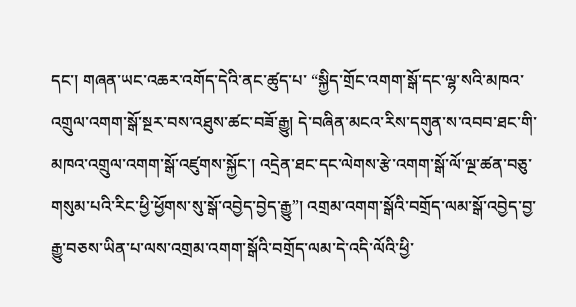དང་། གཞན་ཡང་འཆར་འགོད་དེའི་ནང་ཚུད་པ་ “སྐྱིད་གྲོང་འགག་སྒོ་དང་ལྷ་སའི་མཁའ་འགྲུལ་འགག་སྒོ་སྔར་བས་འཐུས་ཚང་བཟོ་རྒྱུ། དེ་བཞིན་མངའ་རིས་དགུན་ས་འབབ་ཐང་གི་མཁའ་འགྲུལ་འགག་སྒོ་འཛུགས་སྐྱོང་། འདྲེན་ཐང་དང་ལེགས་རྩེ་འགག་སྒོ་ལོ་ལྔ་ཚན་བཅུ་གསུམ་པའི་རིང་ཕྱི་ཕྱོགས་སུ་སྒོ་འབྱེད་བྱེད་རྒྱུ”། འགྲམ་འགག་སྒོའི་བགྲོད་ལམ་སྒོ་འབྱེད་བྱ་རྒྱུ་བཅས་ཡིན་པ་ལས་འགྲམ་འགག་སྒོའི་བགྲོད་ལམ་དེ་འདི་ལོའི་ཕྱི་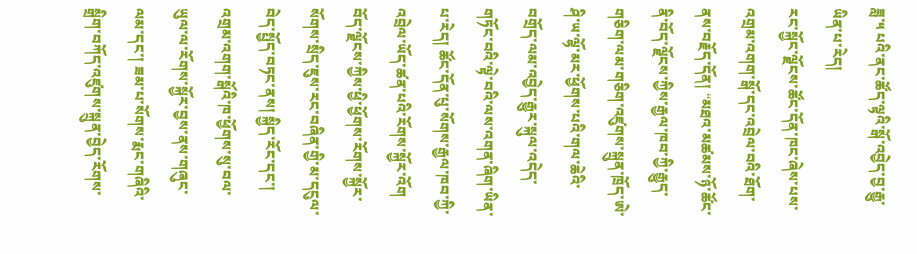ཟླ་༥ པའི་ནང་ཚོད་ལྟའི་སྒོ་འབྱེད་བྱ་རྒྱུ་ཡིན་པ་རེད།
རང་སྐྱོང་ལྗོངས་ཚོང་དོན་ཁང་ཞེས་པས་འགྲམ་འགག་སྒོ་དང་འབྲེལ་བའི་ཐོག་ནས་བརྗོད་དོན། “མཐའ་མཚམས་ཉོ་ཚོང་ནི་བོད་ལྗོངས་ཀྱིས་རྒྱལ་ཁབ་ཀྱི་རྒྱུད་གཅིག་ལམ་གཅིག་འཛུགས་སྐྲུན་ཁྲོད་ཨེ་ཤི་ཡ་ལྷོ་མར་ཕྱོགས་པའི་གལ་ཆེའི་བགྲོད་ལམ་འབྱེད་རྒྱུར་སྐུལ་འདེད་གཏོང་བའི་ལྟེ་བའི་ལས་འགན་ཞིག་ཡིན་པ་རེད། ཚོང་དོན་པུ་སོགས་རྒྱལ་ཁབ་ཀྱི་འབྲེལ་ཡོད་ཚན་པའི་རོགས་སྐྱོར་འོག བོད་ལྗོངས་ཀྱིས་ཕྱི་ཕྱོགས་རོགས་སྐྱོར་སོགས་སྲིད་ཇུས་རང་བཞིན་གྱི་མ་དངུལ་བེད་སྤྱོད་བཏང་ནས། སྐྱིད་རོང་དང་། འགྲམ་འགག་སྒོའི་ཁ་ཕྱོགས་སུ་བལ་ཡུལ་ལ་རོགས་སྐྱོར་བྱས་ནས་གཞུང་ལམ་དང་། ཟམ་པ་སོགས་རྨང་གཞིའི་སྒྲིག་བཀོད་འཛུགས་སྐྲུན་བྱེད་རོགས་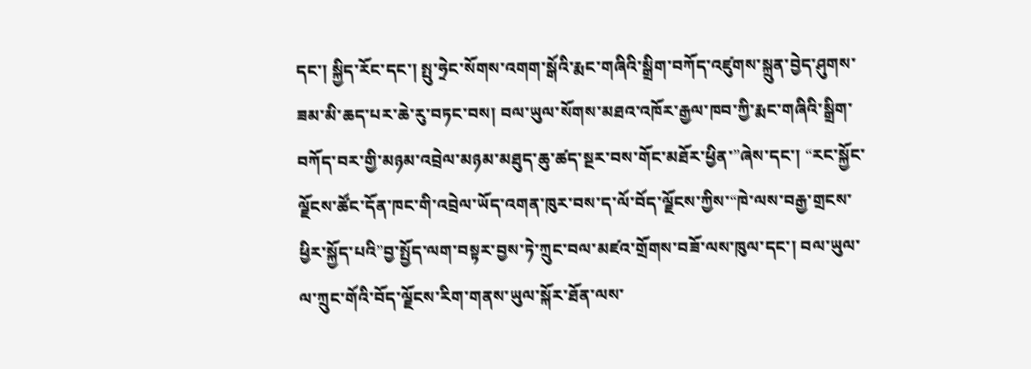དང་། སྐྱིད་རོང་དང་། སྤུ་ཧྲེང་སོགས་འགག་སྒོའི་རྨང་གཞིའི་སྒྲིག་བཀོད་འཛུགས་སྐྲུན་བྱེད་ཤུགས་ཟམ་མི་ཆད་པར་ཆེ་རུ་བཏང་བས། བལ་ཡུལ་སོགས་མཐའ་འཁོར་རྒྱལ་ཁབ་ཀྱི་རྨང་གཞིའི་སྒྲིག་བཀོད་བར་གྱི་མཉམ་འབྲེལ་མཉམ་མཐུད་ཆུ་ཚད་སྔར་བས་གོང་མཐོར་ཕྱིན་”ཞེས་དང་། “རང་སྐྱོང་ལྗོངས་ཚོང་དོན་ཁང་གི་འབྲེལ་ཡོད་འགན་ཁུར་བས་ད་ལོ་བོད་ལྗོངས་ཀྱིས་“ཁེ་ལས་བརྒྱ་གྲངས་ཕྱིར་སྐྱོད་པའི”བྱ་སྤྱོད་ལག་བསྟར་བྱས་ཏེ་ཀྲུང་བལ་མཛའ་གྲོགས་བཟོ་ལས་ཁུལ་དང་། བལ་ཡུལ་ལ་ཀྲུང་གོའི་བོད་ལྗོངས་རིག་གནས་ཡུལ་སྐོར་ཐོན་ལས་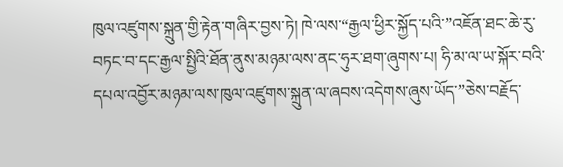ཁུལ་འཛུགས་སྐྲུན་གྱི་རྟེན་གཞིར་བྱས་ཏེ། ཁེ་ལས་“རྒྱལ་ཕྱིར་སྐྱོད་པའི་”འཇོན་ཐང་ཆེ་རུ་བཏང་བ་དང་རྒྱལ་སྤྱིའི་ཐོན་ནུས་མཉམ་ལས་ནང་ཧུར་ཐག་ཞུགས་པ། ཧི་མ་ལ་ཡ་སྐོར་བའི་དཔལ་འབྱོར་མཉམ་ལས་ཁུལ་འཛུགས་སྐྲུན་ལ་ཞབས་འདེགས་ཞུས་ཡོད་”ཅེས་བརྗོད་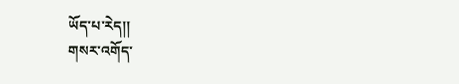ཡོད་པ་རེད།།
གསར་འགོད་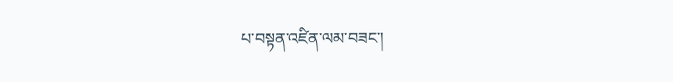པ་བསྟན་འཛིན་ལམ་བཟང་།